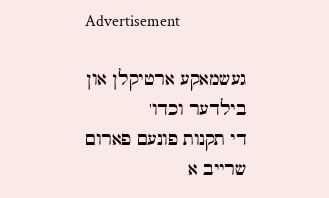Advertisement

געשמאקע ארטיקלן און בילדער וכדו'
די תקנות פונעם פארום
שרייב א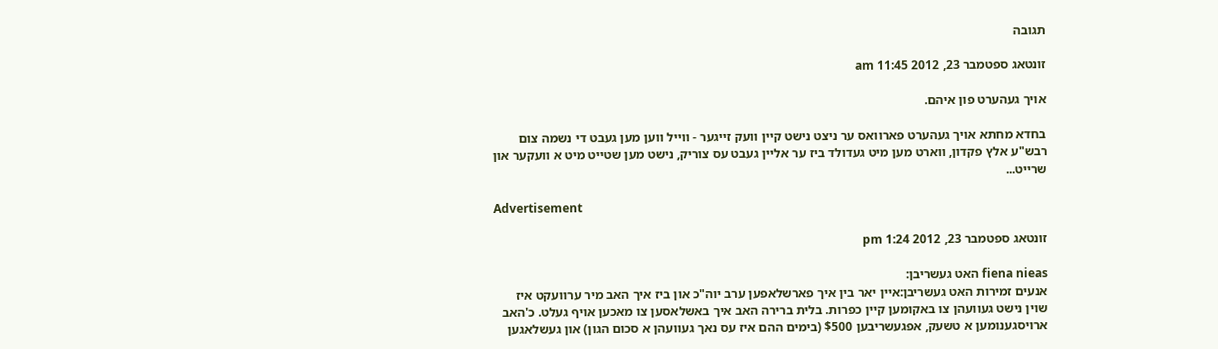תגובה

זונטאג ספטמבר 23, 2012 11:45 am

אויך געהערט פון איהם.

בחדא מחתא אויך געהערט פארוואס ער ניצט נישט קיין וועק זייגער - ווייל ווען מען געבט די נשמה צום רבש"ע אלץ פקדון, ווארט מען מיט געדולד ביז ער אליין געבט עס צוריק, נישט מען שטייט מיט א וועקער און שרייט...

Advertisement

זונטאג ספטמבר 23, 2012 1:24 pm

fiena nieas האט געשריבן:
אנעים זמירות האט געשריבן:איין יאר בין איך פארשלאפען ערב יוה"כ און ביז איך האב מיר ערוועקט איז שוין נישט געוועהן צו באקומען קיין כפרות. בלית ברירה האב איך באשלאסען צו מאכען אויף געלט. כ'האב ארויסגענומען א טשעק, אפגעשריבען $500 (בימים ההם איז עס נאך געוועהן א סכום הגון) און געשלאגען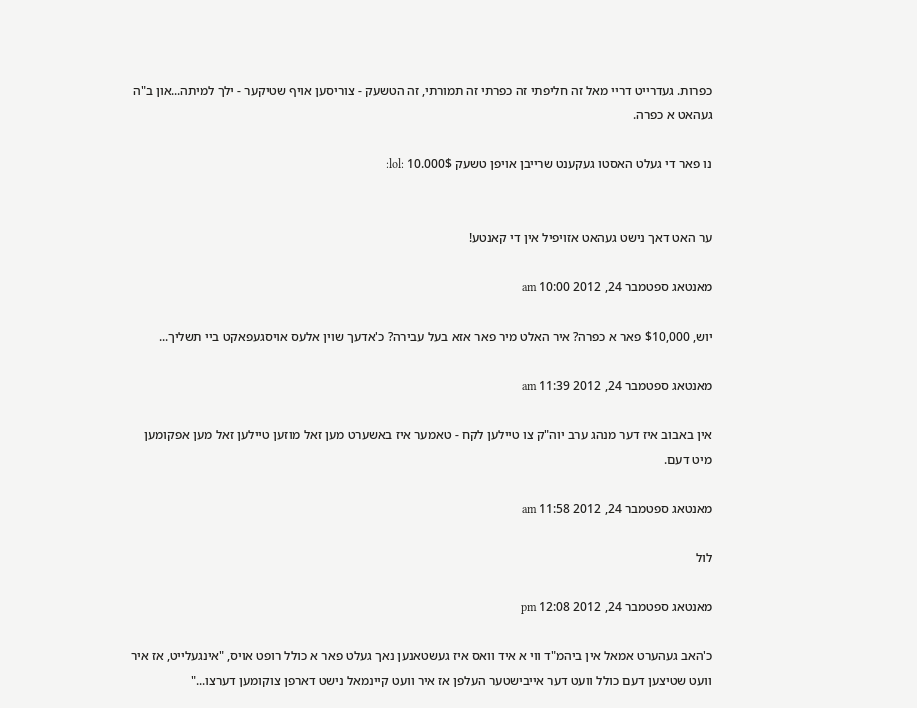כפרות. געדרייט דריי מאל זה חליפתי זה כפרתי זה תמורתי, זה הטשעק - צוריסען אויף שטיקער - ילך למיתה...און ב"ה געהאט א כפרה.

נו פאר די געלט האסטו געקענט שרייבן אויפן טשעק 10.000$ :lol:


ער האט דאך נישט געהאט אזויפיל אין די קאנטע!

מאנטאג ספטמבר 24, 2012 10:00 am

יוש, $10,000 פאר א כפרה? איר האלט מיר פאר אזא בעל עבירה? כ'אדעך שוין אלעס אויסגעפאקט ביי תשליך...

מאנטאג ספטמבר 24, 2012 11:39 am

אין באבוב איז דער מנהג ערב יוה"ק צו טיילען לקח - טאמער איז באשערט מען זאל מוזען טיילען זאל מען אפקומען מיט דעם.

מאנטאג ספטמבר 24, 2012 11:58 am

לול

מאנטאג ספטמבר 24, 2012 12:08 pm

כ'האב געהערט אמאל אין ביהמ"ד ווי א איד וואס איז געשטאנען נאך געלט פאר א כולל רופט אויס, "אינגעלייט, אז איר וועט שטיצען דעם כולל וועט דער אייבישטער העלפן אז איר וועט קיינמאל נישט דארפן צוקומען דערצו..."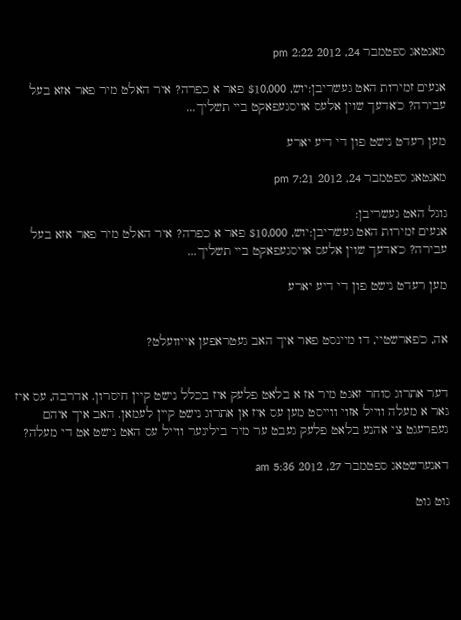מאנטאג ספטמבר 24, 2012 2:22 pm

אנעים זמירות האט געשריבן:יוש, $10,000 פאר א כפרה? איר האלט מיר פאר אזא בעל עבירה? כ'אדעך שוין אלעס אויסגעפאקט ביי תשליך...

מען רעדט נישט פון די דיע יארע

מאנטאג ספטמבר 24, 2012 7:21 pm

גוגל האט געשריבן:
אנעים זמירות האט געשריבן:יוש, $10,000 פאר א כפרה? איר האלט מיר פאר אזא בעל עבירה? כ'אדעך שוין אלעס אויסגעפאקט ביי תשליך...

מען רעדט נישט פון די דיע יארע


אה, כ'פארשטיי, דו מיינסט פאר איך האב געטראפען אייוועלט?


דער אתרוג סוחר זאגט מיר אז א בלאט פלעק איז בכלל נישט קיין חיסרון. אדרבה, עס איז גאר א מעלה ווייל אזוי ווייסט מען עס איז אן אתרוג נישט קיין לעמאן. האב איך איהם געפרעגט צי אהנע בלאט פלעק געבט ער מיר ביליגער ווייל עס האט נישט אט די מעלה?

דאנערשטאג ספטמבר 27, 2012 5:36 am

גוט גוט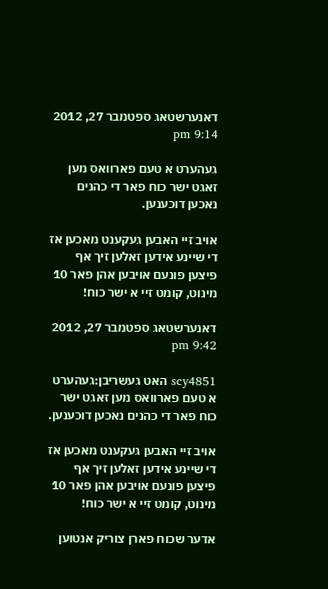דאנערשטאג ספטמבר 27, 2012 9:14 pm

געהערט א טעם פארוואס מען זאגט ישר כוח פאר די כהנים נאכען דוכענען.

אויב זיי האבען געקענט מאכען אז די שיינע אידען זאלען זיך אף פיצען פונעם אויבען אהן פאר 10 מינוט, קומט זיי א ישר כוח!

דאנערשטאג ספטמבר 27, 2012 9:42 pm

scy4851 האט געשריבן:געהערט א טעם פארוואס מען זאגט ישר כוח פאר די כהנים נאכען דוכענען.

אויב זיי האבען געקענט מאכען אז די שיינע אידען זאלען זיך אף פיצען פונעם אויבען אהן פאר 10 מינוט, קומט זיי א ישר כוח!

אדער שכוח פארן צוריק אנטוען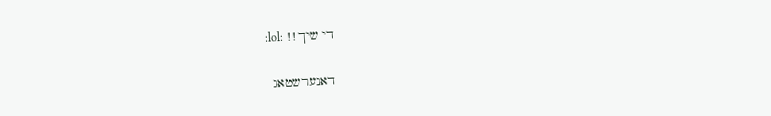די שיך!! :lol:

דאנערשטאג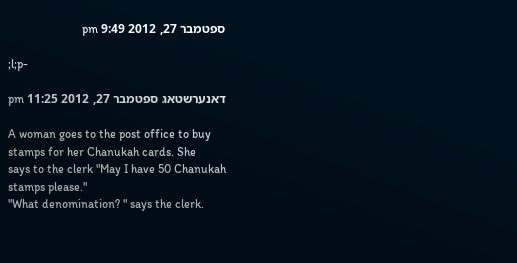ספטמבר 27, 2012 9:49 pm

;l;p-

דאנערשטאג ספטמבר 27, 2012 11:25 pm

A woman goes to the post office to buy
stamps for her Chanukah cards. She
says to the clerk "May I have 50 Chanukah
stamps please."
"What denomination? " says the clerk.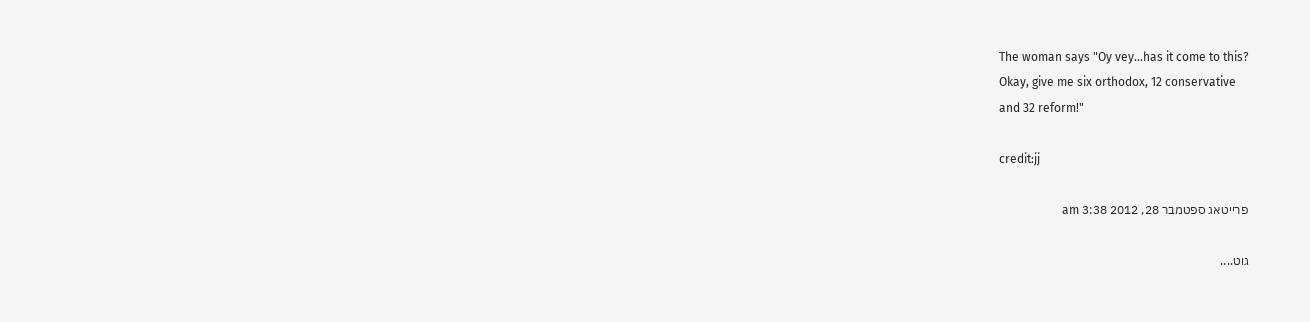The woman says "Oy vey...has it come to this?
Okay, give me six orthodox, 12 conservative
and 32 reform!"

credit:jj

פרייטאג ספטמבר 28, 2012 3:38 am

גוט....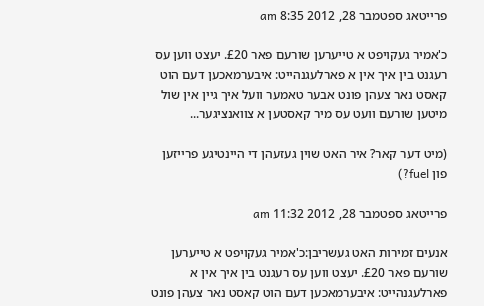פרייטאג ספטמבר 28, 2012 8:35 am

כ'אמיר געקויפט א טייערען שורעם פאר £20. יעצט ווען עס רעגנט בין איך אין א פארלעגנהייט: איבערמאכען דעם הוט קאסט נאר צעהן פונט אבער טאמער וועל איך גיין אין שול מיטען שורעם וועט עס מיר קאסטען א צוואנציגער...

(מיט דער קאר? איר האט שוין געזעהן די היינטיגע פרייזען פון fuel?)

פרייטאג ספטמבר 28, 2012 11:32 am

אנעים זמירות האט געשריבן:כ'אמיר געקויפט א טייערען שורעם פאר £20. יעצט ווען עס רעגנט בין איך אין א פארלעגנהייט: איבערמאכען דעם הוט קאסט נאר צעהן פונט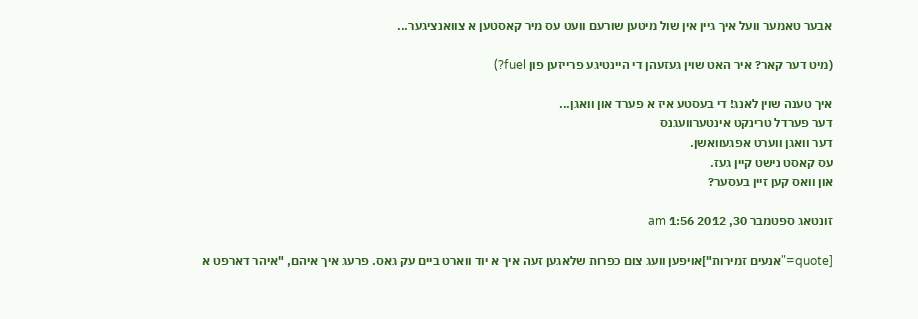אבער טאמער וועל איך גיין אין שול מיטען שורעם וועט עס מיר קאסטען א צוואנציגער...

(מיט דער קאר? איר האט שוין געזעהן די היינטיגע פרייזען פון fuel?)

איך טענה שוין לאנג! די בעסטע איז א פערד און וואגן...
דער פערדל טרינקט אינטערוועגנס
דער וואגן ווערט אפגעוואשן.
עס קאסט נישט קיין געז.
און וואס קען זיין בעסער?

זונטאג ספטמבר 30, 2012 1:56 am

[quote="אנעים זמירות"]אויפען וועג צום כפרות שלאגען זעה איך א יוד ווארט ביים עק גאס. פרעג איך איהם, "איהר דארפט א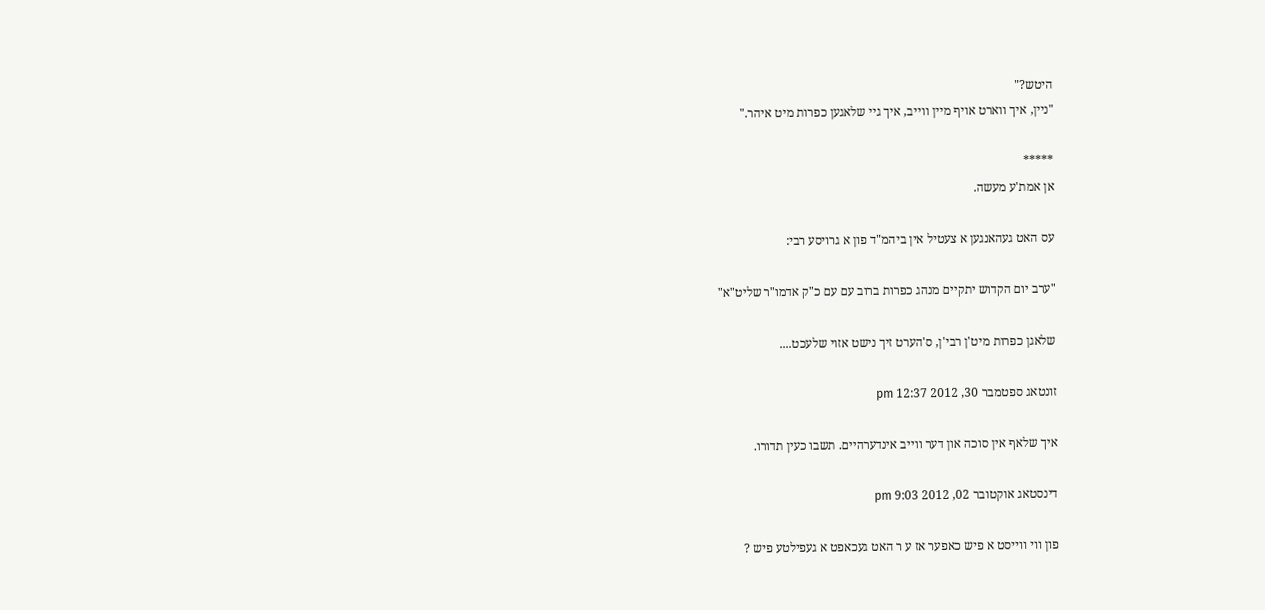היטש?"
"ניין, איך ווארט אויף מיין ווייב, איך גיי שלאגען כפרות מיט איהר."

*****
אן אמת'ע מעשה.

עס האט געהאנגען א צעטיל אין ביהמ"ד פון א גרויסע רבי:

"ערב יום הקדוש יתקיים מנהג כפרות ברוב עם עם כ"ק אדמו"ר שליט"א"

שלאגן כפרות מיט'ן רבי'ן, ס'הערט זיך נישט אזוי שלעכט....

זונטאג ספטמבר 30, 2012 12:37 pm

איך שלאף אין סוכה און דער ווייב אינדערהיים. תשבו כעין תדורו.

דינסטאג אוקטובר 02, 2012 9:03 pm

פון ווי ווייסט א פיש כאפער אז ע ר האט געכאפט א געפילטע פיש ?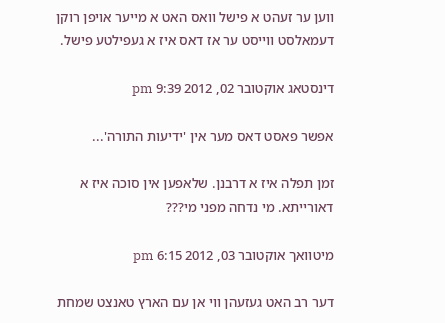ווען ער זעהט א פישל וואס האט א מייער אויפן רוקן דעמאלסט ווייסט ער אז דאס איז א געפילטע פישל.

דינסטאג אוקטובר 02, 2012 9:39 pm

אפשר פאסט דאס מער אין 'ידיעות התורה'...

זמן תפלה איז א דרבנן. שלאפען אין סוכה איז א דאורייתא. מי נדחה מפני מי???

מיטוואך אוקטובר 03, 2012 6:15 pm

דער רב האט געזעהן ווי אן עם הארץ טאנצט שמחת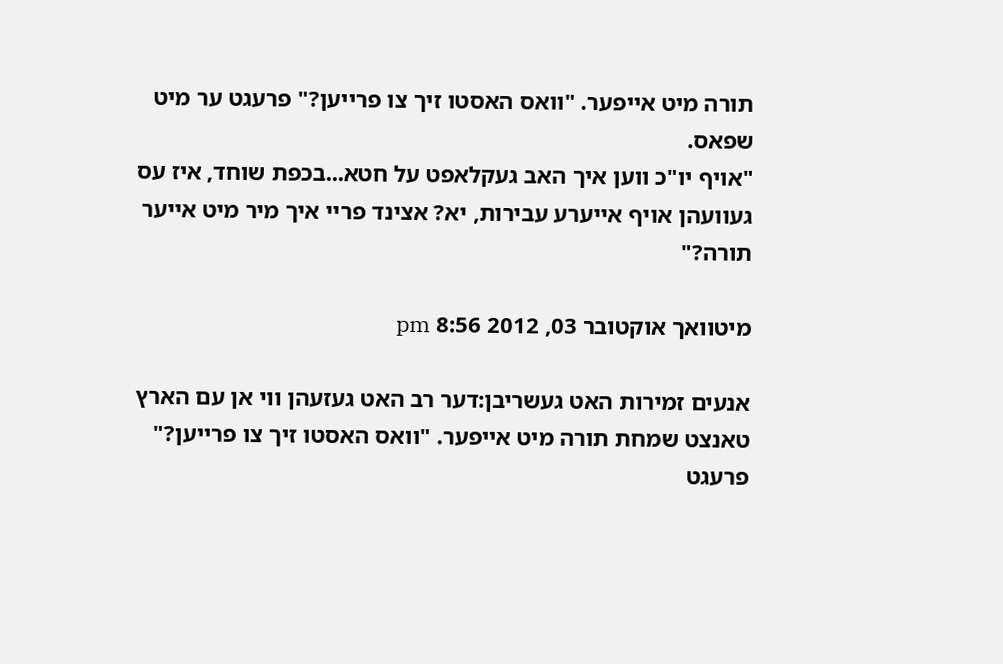תורה מיט אייפער. "וואס האסטו זיך צו פרייען?" פרעגט ער מיט שפאס.
"אויף יו"כ ווען איך האב געקלאפט על חטא...בכפת שוחד, איז עס געוועהן אויף אייערע עבירות, יא? אצינד פריי איך מיר מיט אייער תורה?"

מיטוואך אוקטובר 03, 2012 8:56 pm

אנעים זמירות האט געשריבן:דער רב האט געזעהן ווי אן עם הארץ טאנצט שמחת תורה מיט אייפער. "וואס האסטו זיך צו פרייען?" פרעגט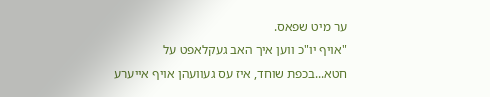ער מיט שפאס.
"אויף יו"כ ווען איך האב געקלאפט על חטא...בכפת שוחד, איז עס געוועהן אויף אייערע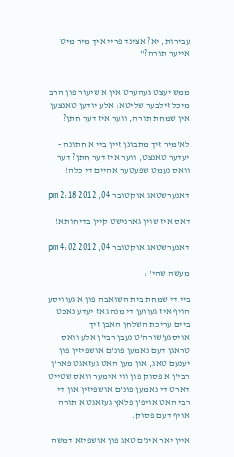עבירות, יא? אצינד פריי איך מיר מיט אייער תורה?"


ממש יעצט געהערט אין א שיעור פון הרב מיכל זילבער שליטא: אלע יודען טאנצען אין שמחת תורה, ווער איז דער חתן?

לא'מיר זיך מתבונן זיין ביי א חתונה - יעדער טאנצט, ווער איז דער חתן? דער וואס נעמט שפעטער אהיים די כלה!

דאנערשטאג אוקטובר 04, 2012 2:18 pm

דאס איז שוין גארנישט קיין בדיחותא!

דאנערשטאג אוקטובר 04, 2012 4:02 pm

מעשה שהי' :

ביי די שמחת בית השואבה פון א געוויסע הויף איז געווען די מנהג אז יעדע נאכט ביים עריכת השלחן האבן זיך אויסגע'שורה'ט נעבן רבי'ן אלע וואס טראגן דעם נאמען פונ'ם אושפיזין פון יענעם טאג, און מען האט געזאגט פאר'ן רבי'ן א פסוק פון ווי אימער וואס שטייט דארט די נאמען פונ'ם אושפיזין און די רבי האט אויפ'ן פלאץ געזאגט א תורה אויף דעם פסוק.

איין יאר אינ'ם טאג פון אושפיזא דמשה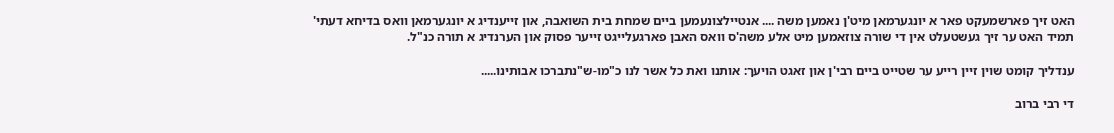האט זיך פארשמעקט פאר א יונגערמאן מיט'ן נאמען משה .... אנטיילצונעמען ביים שמחת בית השואבה, און זייענדיג א יונגערמאן וואס בדיחא דעתי' תמיד האט ער זיך געשטעלט אין די שורה צוזאמען מיט אלע משה'ס וואס האבן פארגעלייגט זייער פסוק און הערנדיג א תורה כנ"ל.

ענדליך קומט שוין זיין רייע ער שטייט ביים רבי'ן און זאגט הויעך: אותנו ואת כל אשר לנו כ"מו-ש"נתברכו אבותינו.....

די רבי ברוב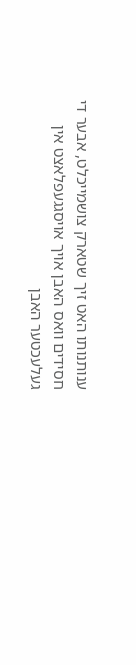ענותנותו האט זיך שטארק צושמייכלט, אבער די חסידים וואס האבן אויך אויסגגעפלאצט אין געלעכטער האבן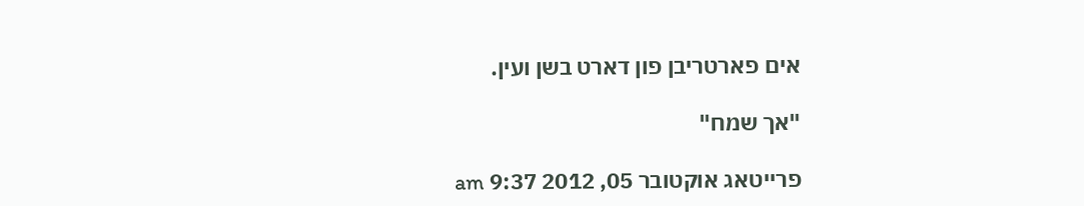אים פארטריבן פון דארט בשן ועין.

"אך שמח"

פרייטאג אוקטובר 05, 2012 9:37 am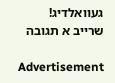געוואלדיג!
שרייב א תגובה

Advertisement